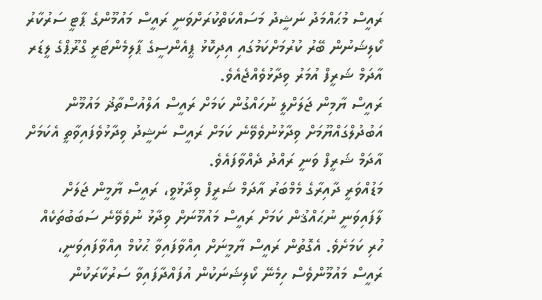ރައީސް މުޙައްމަދު ނަޝީދު މަސައްކަތްކުރަށްވަނީ ރައީސް މައުމޫންގެ ޕާޓީ ސަރުކާރު ކޯލިޝަނުން ބޭރު ކުރުމަށްކަމުގައި އިދިކޮޅު ޕީއެންސީގެ ޕާލިމެންޓަރީ ގްރޫޕްގެ ލީޑަރ އާދަމް ޝަރީފް އުމަރު ވިދާޅުވެއްޖެއެވެ.
ރައީސް ޔާމިން ޖަލަށްލީ ނުހައްގުން ކަމަށް ރައީސް އަލްއުސްތާޛު މައުމޫން އަބުދުލްގައްޔޫމަށް ވިދާޅުނުވެވޭނެ ކަމަށް ރައީސް ނަޝީދު ވިދާޅުވެފައިވާތީ އެކަމަށް އާދަމް ޝަރީފް ވަނީ ރައްދު ދެއްވާފައެވެ.
މަޑުއްވަރީ ދާއިރާގެ މެމްބަރު އާދަމް ޝަރީފް ވިދާޅުވީ، ރައީސް ޔާމީން ޖަލަށް ލާފައިވަނީ ނުޙައްޤުން ކަމަށް ރައީސް މައުމޫނަށް ވިދާޅު ނުވެވޭނެ ސަބަބުތަކެއް ހުރި ކަމަށެވެ. އެގޮތުން ރައީސް ޔާމީނަށް އިއްވާފައިވާ ޙުކުމް އިއްވާފައިވަނީ، ރައީސް މައުމޫންވެސް ހިމެނޭ ކޯލިޝަނަކުން އުފައްދާފައިވާ ސަރުކާރަކުން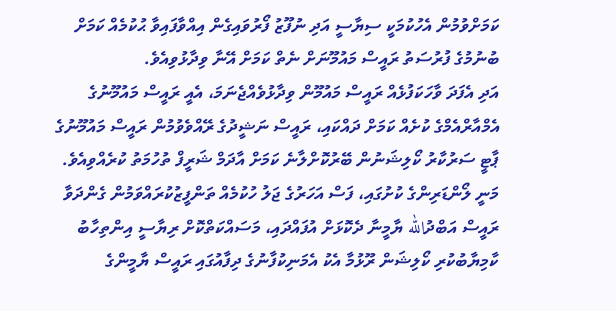ކަމަށްވުމުން އެހުކުމަކީ ސިޔާސީ އަދި ނުފޫޒު ފޯރުވައިގެން އިއްވާފައިވާ ޙުކުމެއް ކަމަށް ބުނުމުގެ ފުރުސަތު ރައީސް މައުމޫނަށް ނެތް ކަމަށް އޭނާ ވިދާޅުވިއެވެ.
އަދި އެފަދަ ވާހަކަފުޅެއް ރައީސް މައުމޫން ވިދާޅުވެއްޖެނަމަ، އެއީ ރައީސް މައުމޫނުގެ އެމްއާރްއެމްގެ ކުށެއް ކަމަށް ދައްކައި، ރައީސް ނަޝީދުގެ ރޭއްވެވުމުން ރައީސް މައުމޫނުގެ ޕާޓީ ސަރުކާރު ކޯލިޝަނުން ބޭރުކޮށްލާނެ ކަމަށް އާދަމް ޝަރީފް ތުހުމަތު ކުރެއްވިއެވެ.
މަނީ ލޯންޑަރިންގެ ކުށުގައި، ފަސް އަހަރުގެ ޖަލު ހުކުމެއް ތަންފީޒުކުރައްވަމުން ގެންދަވާ ރައީސް އަބްދުالله ޔާމީނާ ދެކޮޅަށް އުފައްދައި، މަސައްކަތްކޮށް ރިޔާސީ އިންތިހާބު ކާމިޔާބުކުރި ކޯލިޝަން ރޫޅުމާ އެކު އެމަނިކުފާނުގެ ދިފާއުގައި ރައީސް ޔާމީންގެ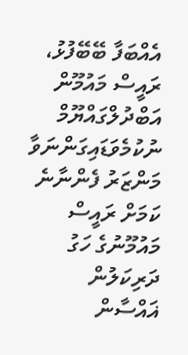އެއްބަފާ ބޭބޭފުޅު، ރައީސް މައުމޫން އަބްދުލްގައްޔޫމް ނުކުމެވަޑައިގަންނަވާ މަންޒަރު ފެންނާނެ ކަމަށް ރައީސް މައުމޫނުގެ ހަގު ދަރިކަލުން ޣައްސާން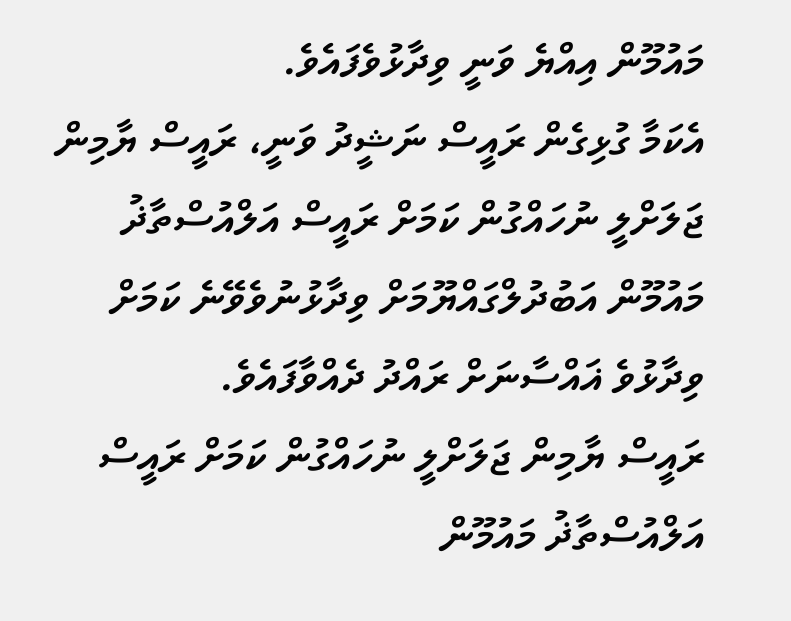މައުމޫން އިއްޔެ ވަނީ ވިދާޅުވެފައެވެ.
އެކަމާ ގުޅިގެން ރައީސް ނަޝީދު ވަނީ، ރައީސް ޔާމިން ޖަލަށްލީ ނުހައްގުން ކަމަށް ރައީސް އަލްއުސްތާޛު މައުމޫން އަބުދުލްގައްޔޫމަށް ވިދާޅުނުވެވޭނެ ކަމަށް ވިދާޅުވެ ޣައްސާނަށް ރައްދު ދެއްވާފައެވެ.
ރައީސް ޔާމިން ޖަލަށްލީ ނުހައްގުން ކަމަށް ރައީސް އަލްއުސްތާޛު މައުމޫން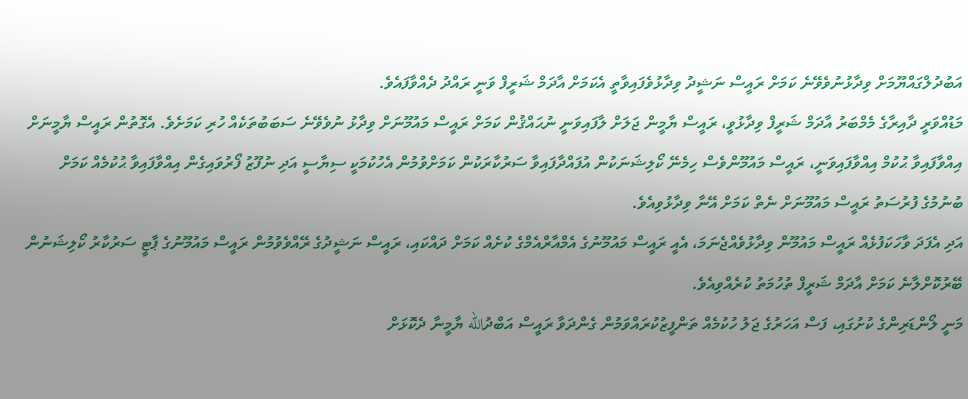އަބުދުލްގައްޔޫމަށް ވިދާޅުނުވެވޭނެ ކަމަށް ރައީސް ނަޝީދު ވިދާޅުވެފައިވާތީ އެކަމަށް އާދަމް ޝަރީފް ވަނީ ރައްދު ދެއްވާފައެވެ.
މަޑުއްވަރީ ދާއިރާގެ މެމްބަރު އާދަމް ޝަރީފް ވިދާޅުވީ، ރައީސް ޔާމީން ޖަލަށް ލާފައިވަނީ ނުޙައްޤުން ކަމަށް ރައީސް މައުމޫނަށް ވިދާޅު ނުވެވޭނެ ސަބަބުތަކެއް ހުރި ކަމަށެވެ. އެގޮތުން ރައީސް ޔާމީނަށް އިއްވާފައިވާ ޙުކުމް އިއްވާފައިވަނީ، ރައީސް މައުމޫންވެސް ހިމެނޭ ކޯލިޝަނަކުން އުފައްދާފައިވާ ސަރުކާރަކުން ކަމަށްވުމުން އެހުކުމަކީ ސިޔާސީ އަދި ނުފޫޒު ފޯރުވައިގެން އިއްވާފައިވާ ޙުކުމެއް ކަމަށް ބުނުމުގެ ފުރުސަތު ރައީސް މައުމޫނަށް ނެތް ކަމަށް އޭނާ ވިދާޅުވިއެވެ.
އަދި އެފަދަ ވާހަކަފުޅެއް ރައީސް މައުމޫން ވިދާޅުވެއްޖެނަމަ، އެއީ ރައީސް މައުމޫނުގެ އެމްއާރްއެމްގެ ކުށެއް ކަމަށް ދައްކައި، ރައީސް ނަޝީދުގެ ރޭއްވެވުމުން ރައީސް މައުމޫނުގެ ޕާޓީ ސަރުކާރު ކޯލިޝަނުން ބޭރުކޮށްލާނެ ކަމަށް އާދަމް ޝަރީފް ތުހުމަތު ކުރެއްވިއެވެ.
މަނީ ލޯންޑަރިންގެ ކުށުގައި، ފަސް އަހަރުގެ ޖަލު ހުކުމެއް ތަންފީޒުކުރައްވަމުން ގެންދަވާ ރައީސް އަބްދުالله ޔާމީނާ ދެކޮޅަށް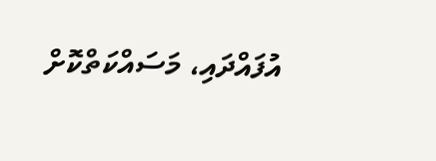އުފައްދައި، މަސައްކަތްކޮށް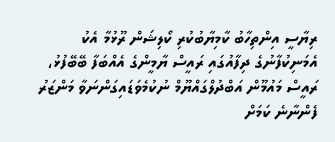ރިޔާސީ އިންތިހާބު ކާމިޔާބުކުރި ކޯލިޝަން ރޫޅުމާ އެކު އެމަނިކުފާނުގެ ދިފާއުގައި ރައީސް ޔާމީންގެ އެއްބަފާ ބޭބޭފުޅު، ރައީސް މައުމޫން އަބްދުލްގައްޔޫމް ނުކުމެވަޑައިގަންނަވާ މަންޒަރު ފެންނާނެ ކަމަށް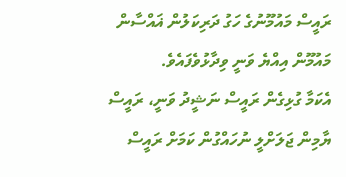ރައީސް މައުމޫނުގެ ހަގު ދަރިކަލުން ޣައްސާން މައުމޫން އިއްޔެ ވަނީ ވިދާޅުވެފައެވެ.
އެކަމާ ގުޅިގެން ރައީސް ނަޝީދު ވަނީ، ރައީސް ޔާމިން ޖަލަށްލީ ނުހައްގުން ކަމަށް ރައީސް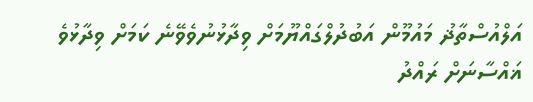އަލްއުސްތާޛު މައުމޫން އަބުދުލްގައްޔޫމަށް ވިދާޅުނުވެވޭނެ ކަމަށް ވިދާޅުވެ ޣައްސާނަށް ރައްދު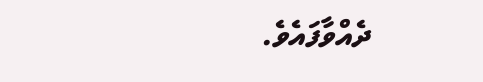ދެއްވާފައެވެ.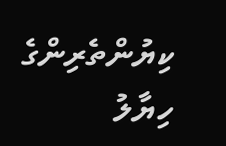ކިޔުންތެރިންގެ ހިޔާލު